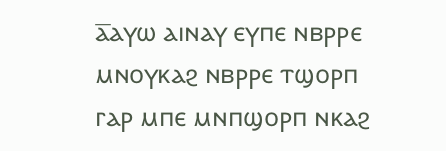ⲁ̅ⲁⲩⲱ ⲁⲓⲛⲁⲩ ⲉⲩⲡⲉ ⲛⲃⲣⲣⲉ ⲙⲛⲟⲩⲕⲁϩ ⲛⲃⲣⲣⲉ ⲧϣⲟⲣⲡ ⲅⲁⲣ ⲙⲡⲉ ⲙⲛⲡϣⲟⲣⲡ ⲛⲕⲁϩ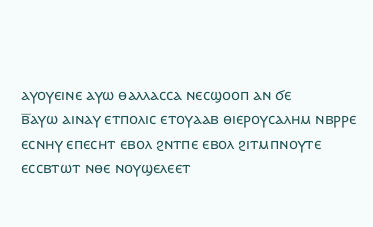ⲁⲩⲟⲩⲉⲓⲛⲉ ⲁⲩⲱ ⲑⲁⲗⲗⲁⲥⲥⲁ ⲛⲉⲥϣⲟⲟⲡ ⲁⲛ ϭⲉ
ⲃ̅ⲁⲩⲱ ⲁⲓⲛⲁⲩ ⲉⲧⲡⲟⲗⲓⲥ ⲉⲧⲟⲩⲁⲁⲃ ⲑⲓⲉⲣⲟⲩⲥⲁⲗⲏⲙ ⲛⲃⲣⲣⲉ ⲉⲥⲛⲏⲩ ⲉⲡⲉⲥⲏⲧ ⲉⲃⲟⲗ ϩⲛⲧⲡⲉ ⲉⲃⲟⲗ ϩⲓⲧⲙⲡⲛⲟⲩⲧⲉ ⲉⲥⲥⲃⲧⲱⲧ ⲛⲑⲉ ⲛⲟⲩϣⲉⲗⲉⲉⲧ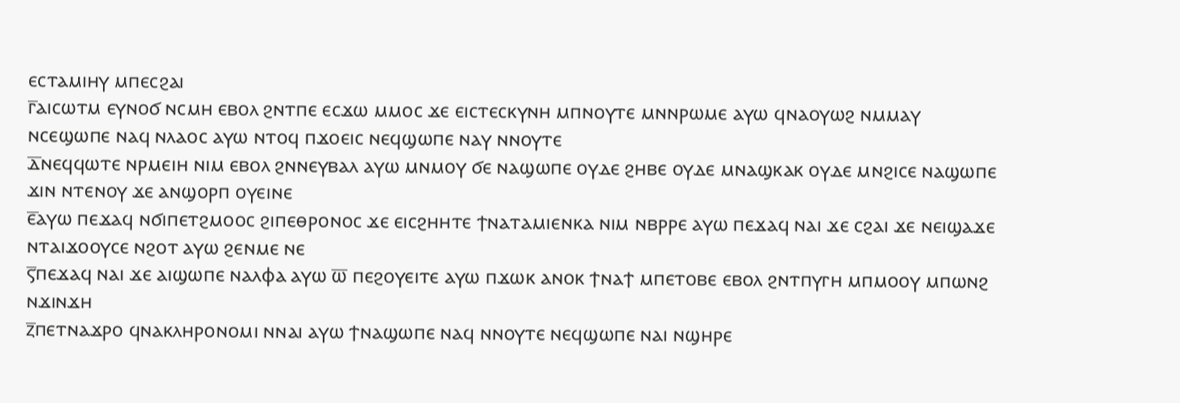ⲉⲥⲧⲁⲙⲓⲏⲩ ⲙⲡⲉⲥϩⲁⲓ
ⲅ̅ⲁⲓⲥⲱⲧⲙ ⲉⲩⲛⲟϭ ⲛⲥⲙⲏ ⲉⲃⲟⲗ ϩⲛⲧⲡⲉ ⲉⲥϫⲱ ⲙⲙⲟⲥ ϫⲉ ⲉⲓⲥⲧⲉⲥⲕⲩⲛⲏ ⲙⲡⲛⲟⲩⲧⲉ ⲙⲛⲛⲣⲱⲙⲉ ⲁⲩⲱ ϥⲛⲁⲟⲩⲱϩ ⲛⲙⲙⲁⲩ ⲛⲥⲉϣⲱⲡⲉ ⲛⲁϥ ⲛⲗⲁⲟⲥ ⲁⲩⲱ ⲛⲧⲟϥ ⲡϫⲟⲉⲓⲥ ⲛⲉϥϣⲱⲡⲉ ⲛⲁⲩ ⲛⲛⲟⲩⲧⲉ
ⲇ̅ⲛⲉϥϥⲱⲧⲉ ⲛⲣⲙⲉⲓⲏ ⲛⲓⲙ ⲉⲃⲟⲗ ϩⲛⲛⲉⲩⲃⲁⲗ ⲁⲩⲱ ⲙⲛⲙⲟⲩ ϭⲉ ⲛⲁϣⲱⲡⲉ ⲟⲩⲇⲉ ϩⲏⲃⲉ ⲟⲩⲇⲉ ⲙⲛⲁϣⲕⲁⲕ ⲟⲩⲇⲉ ⲙⲛϩⲓⲥⲉ ⲛⲁϣⲱⲡⲉ ϫⲓⲛ ⲛⲧⲉⲛⲟⲩ ϫⲉ ⲁⲛϣⲟⲣⲡ ⲟⲩⲉⲓⲛⲉ
ⲉ̅ⲁⲩⲱ ⲡⲉϫⲁϥ ⲛϭⲓⲡⲉⲧϩⲙⲟⲟⲥ ϩⲓⲡⲉⲑⲣⲟⲛⲟⲥ ϫⲉ ⲉⲓⲥϩⲏⲏⲧⲉ ϯⲛⲁⲧⲁⲙⲓⲉⲛⲕⲁ ⲛⲓⲙ ⲛⲃⲣⲣⲉ ⲁⲩⲱ ⲡⲉϫⲁϥ ⲛⲁⲓ ϫⲉ ⲥϩⲁⲓ ϫⲉ ⲛⲉⲓϣⲁϫⲉ ⲛⲧⲁⲓϫⲟⲟⲩⲥⲉ ⲛϩⲟⲧ ⲁⲩⲱ ϩⲉⲛⲙⲉ ⲛⲉ
ⲋ̅ⲡⲉϫⲁϥ ⲛⲁⲓ ϫⲉ ⲁⲓϣⲱⲡⲉ ⲛⲁⲗⲫⲁ ⲁⲩⲱ ⲱ̅ ⲡⲉϩⲟⲩⲉⲓⲧⲉ ⲁⲩⲱ ⲡϫⲱⲕ ⲁⲛⲟⲕ ϯⲛⲁϯ ⲙⲡⲉⲧⲟⲃⲉ ⲉⲃⲟⲗ ϩⲛⲧⲡⲩⲅⲏ ⲙⲡⲙⲟⲟⲩ ⲙⲡⲱⲛϩ ⲛϫⲓⲛϫⲏ
ⲍ̅ⲡⲉⲧⲛⲁϫⲣⲟ ϥⲛⲁⲕⲗⲏⲣⲟⲛⲟⲙⲓ ⲛⲛⲁⲓ ⲁⲩⲱ ϯⲛⲁϣⲱⲡⲉ ⲛⲁϥ ⲛⲛⲟⲩⲧⲉ ⲛⲉϥϣⲱⲡⲉ ⲛⲁⲓ ⲛϣⲏⲣⲉ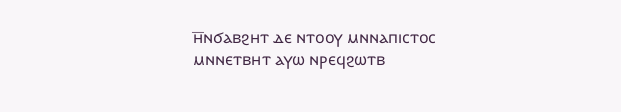ⲏ̅ⲛϭⲁⲃϩⲏⲧ ⲇⲉ ⲛⲧⲟⲟⲩ ⲙⲛⲛⲁⲡⲓⲥⲧⲟⲥ ⲙⲛⲛⲉⲧⲃⲏⲧ ⲁⲩⲱ ⲛⲣⲉϥϩⲱⲧⲃ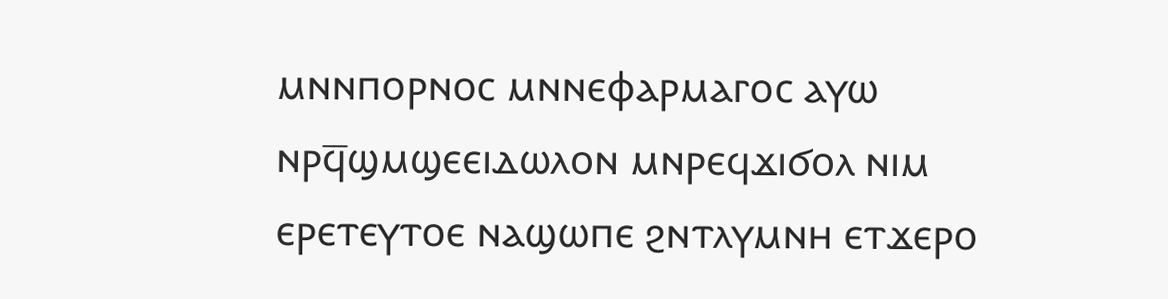ⲙⲛⲛⲡⲟⲣⲛⲟⲥ ⲙⲛⲛⲉⲫⲁⲣⲙⲁⲅⲟⲥ ⲁⲩⲱ ⲛⲣϥ̅ϣⲙϣⲉⲉⲓⲇⲱⲗⲟⲛ ⲙⲛⲣⲉϥϫⲓϭⲟⲗ ⲛⲓⲙ ⲉⲣⲉⲧⲉⲩⲧⲟⲉ ⲛⲁϣⲱⲡⲉ ϩⲛⲧⲗⲩⲙⲛⲏ ⲉⲧϫⲉⲣⲟ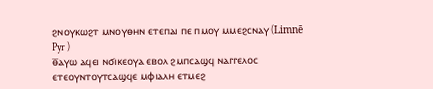ϩⲛⲟⲩⲕⲱϩⲧ ⲙⲛⲟⲩⲑⲏⲛ ⲉⲧⲉⲡⲁⲓ ⲡⲉ ⲡⲙⲟⲩ ⲙⲙⲉϩⲥⲛⲁⲩ (Limnē Pyr )
ⲑ̅ⲁⲩⲱ ⲁϥⲉⲓ ⲛϭⲓⲕⲉⲟⲩⲁ ⲉⲃⲟⲗ ϩⲙⲡⲥⲁϣϥ ⲛⲁⲅⲅⲉⲗⲟⲥ ⲉⲧⲉⲟⲩⲛⲧⲟⲩⲧⲥⲁϣϥⲉ ⲙⲫⲓⲁⲗⲏ ⲉⲧⲙⲉϩ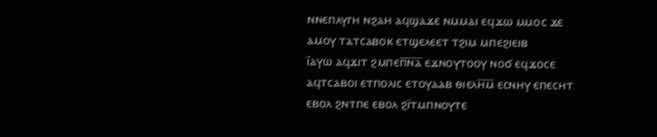ⲛⲛⲉⲡⲗⲩⲅⲏ ⲛϩⲁⲏ ⲁϥϣⲁϫⲉ ⲛⲙⲙⲁⲓ ⲉϥϫⲱ ⲙⲙⲟⲥ ϫⲉ ⲁⲙⲟⲩ ⲧⲁⲧⲥⲁⲃⲟⲕ ⲉⲧϣⲉⲗⲉⲉⲧ ⲧϩⲓⲙ ⲙⲡⲉϩⲓⲉⲓⲃ
ⲓ̅ⲁⲩⲱ ⲁϥϫⲓⲧ ϩⲙⲡⲉⲡ̅ⲛ̅ⲁ̅ ⲉϫⲛⲟⲩⲧⲟⲟⲩ ⲛⲟϭ ⲉϥϫⲟⲥⲉ ⲁϥⲧⲥⲁⲃⲟⲓ ⲉⲧⲡⲟⲗⲓⲥ ⲉⲧⲟⲩⲁⲁⲃ ⲑⲓⲉⲗⲏ̅ⲙ̅ ⲉⲥⲛⲏⲩ ⲉⲡⲉⲥⲏⲧ ⲉⲃⲟⲗ ϩⲛⲧⲡⲉ ⲉⲃⲟⲗ ϩⲓ̈ⲧⲙⲡⲛⲟⲩⲧⲉ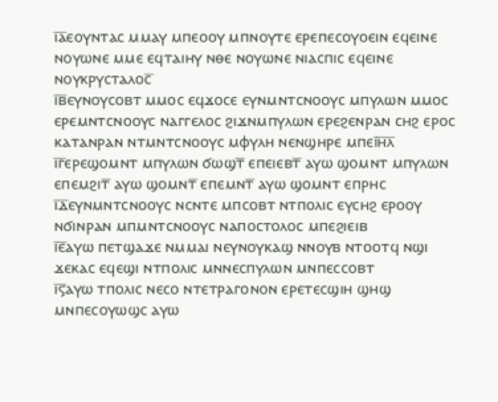ⲓ̅ⲁ̅ⲉⲟⲩⲛⲧⲁⲥ ⲙⲙⲁⲩ ⲙⲡⲉⲟⲟⲩ ⲙⲡⲛⲟⲩⲧⲉ ⲉⲣⲉⲡⲉⲥⲟⲩⲟⲉⲓⲛ ⲉϥⲉⲓⲛⲉ ⲛⲟⲩⲱⲛⲉ ⲙⲙⲉ ⲉϥⲧⲁⲓⲏⲩ ⲛⲑⲉ ⲛⲟⲩⲱⲛⲉ ⲛⲓⲁⲥⲡⲓⲥ ⲉϥⲉⲓⲛⲉ ⲛⲟⲩⲕⲣⲩⲥⲧⲁⲗⲟⲥ̅
ⲓ̅ⲃ̅ⲉⲩⲛⲟⲩⲥⲟⲃⲧ ⲙⲙⲟⲥ ⲉϥϫⲟⲥⲉ ⲉⲩⲛⲙⲛⲧⲥⲛⲟⲟⲩⲥ ⲙⲡⲩⲗⲱⲛ ⲙⲙⲟⲥ ⲉⲣⲉⲙⲛⲧⲥⲛⲟⲟⲩⲥ ⲛⲁⲅⲅⲉⲗⲟⲥ ϩⲓϫⲛⲙⲡⲩⲗⲱⲛ ⲉⲣⲉϩⲉⲛⲣⲁⲛ ⲥⲏϩ ⲉⲣⲟⲥ ⲕⲁⲧⲁⲛⲣⲁⲛ ⲛⲧⲙⲛⲧⲥⲛⲟⲟⲩⲥ ⲙⲫⲩⲗⲏ ⲛⲉⲛϣⲏⲣⲉ ⲙⲡⲉⲓ̅ⲏ̅ⲗ̅
ⲓ̅ⲅ̅ⲉⲣⲉϣⲟⲙⲛⲧ ⲙⲡⲩⲗⲱⲛ ϭⲱϣⲧ̅ ⲉⲡⲉⲓⲉⲃⲧ̅ ⲁⲩⲱ ϣⲟⲙⲛⲧ ⲙⲡⲩⲗⲱⲛ ⲉⲡⲉⲙϩⲓⲧ̅ ⲁⲩⲱ ϣⲟⲙⲛⲧ̅ ⲉⲡⲉⲙⲛⲧ̅ ⲁⲩⲱ ϣⲟⲙⲛⲧ ⲉⲡⲣⲏⲥ
ⲓ̅ⲇ̅ⲉⲩⲛⲙⲛⲧⲥⲛⲟⲟⲩⲥ ⲛⲥⲛⲧⲉ ⲙⲡⲥⲟⲃⲧ ⲛⲧⲡⲟⲗⲓⲥ ⲉⲩⲥⲏϩ ⲉⲣⲟⲟⲩ ⲛϭⲓⲛⲣⲁⲛ ⲙⲡⲙⲛⲧⲥⲛⲟⲟⲩⲥ ⲛⲁⲡⲟⲥⲧⲟⲗⲟⲥ ⲙⲡⲉϩⲓⲉⲓⲃ
ⲓ̅ⲉ̅ⲁⲩⲱ ⲡⲉⲧϣⲁϫⲉ ⲛⲙⲙⲁⲓ ⲛⲉⲩⲛⲟⲩⲕⲁϣ ⲛⲛⲟⲩⲃ ⲛⲧⲟⲟⲧϥ ⲛϣⲓ ϫⲉⲕⲁⲥ ⲉϥⲉϣⲓ ⲛⲧⲡⲟⲗⲓⲥ ⲙⲛⲛⲉⲥⲡⲩⲗⲱⲛ ⲙⲛⲡⲉⲥⲥⲟⲃⲧ
ⲓ̅ⲋ̅ⲁⲩⲱ ⲧⲡⲟⲗⲓⲥ ⲛⲉⲥⲟ ⲛⲧⲉⲧⲣⲁⲅⲟⲛⲟⲛ ⲉⲣⲉⲧⲉⲥϣⲓⲏ ϣⲏϣ ⲙⲛⲡⲉⲥⲟⲩⲱϣⲥ ⲁⲩⲱ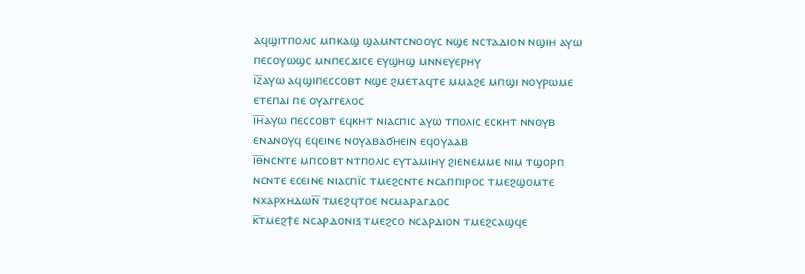ⲁϥϣⲓⲧⲡⲟⲗⲓⲥ ⲙⲡⲕⲁϣ ϣⲁⲙⲛⲧⲥⲛⲟⲟⲩⲥ ⲛϣⲉ ⲛⲥⲧⲁⲇⲓⲟⲛ ⲛϣⲓⲏ ⲁⲩⲱ ⲡⲉⲥⲟⲩⲱϣⲥ ⲙⲛⲡⲉⲥϫⲓⲥⲉ ⲉⲩϣⲏϣ ⲙⲛⲛⲉⲩⲉⲣⲏⲩ
ⲓ̅ⲍ̅ⲁⲩⲱ ⲁϥϣⲓⲡⲉⲥⲥⲟⲃⲧ ⲛϣⲉ ϩⲙⲉⲧⲁϥⲧⲉ ⲙⲙⲁϩⲉ ⲙⲡϣⲓ ⲛⲟⲩⲣⲱⲙⲉ ⲉⲧⲉⲡⲁⲓ ⲡⲉ ⲟⲩⲁⲅⲅⲉⲗⲟⲥ
ⲓ̅ⲏ̅ⲁⲩⲱ ⲡⲉⲥⲥⲟⲃⲧ ⲉϥⲕⲏⲧ ⲛⲓⲁⲥⲡⲓⲥ ⲁⲩⲱ ⲧⲡⲟⲗⲓⲥ ⲉⲥⲕⲏⲧ ⲛⲛⲟⲩⲃ ⲉⲛⲁⲛⲟⲩϥ ⲉϥⲉⲓⲛⲉ ⲛⲟⲩⲁⲃⲁϭⲏⲉⲓⲛ ⲉϥⲟⲩⲁⲁⲃ
ⲓ̅ⲑ̅ⲛⲥⲛⲧⲉ ⲙⲡⲥⲟⲃⲧ ⲛⲧⲡⲟⲗⲓⲥ ⲉⲩⲧⲁⲙⲓⲏⲩ ϩⲓⲉⲛⲉⲙⲙⲉ ⲛⲓⲙ ⲧϣⲟⲣⲡ ⲛⲥⲛⲧⲉ ⲉⲥⲉⲓⲛⲉ ⲛⲓⲁⲥⲡⲓ̈ⲥ ⲧⲙⲉϩⲥⲛⲧⲉ ⲛⲥⲁⲡⲡⲓⲣⲟⲥ ⲧⲙⲉϩϣⲟⲙⲧⲉ ⲛⲭⲁⲣⲭⲏⲇⲱⲛ̅ ⲧⲙⲉϩϥⲧⲟⲉ ⲛⲥⲙⲁⲣⲁⲅⲇⲟⲥ
ⲕ̅ⲧⲙⲉϩϯⲉ ⲛⲥⲁⲣⲇⲟⲛⲓⲝ ⲧⲙⲉϩⲥⲟ ⲛⲥⲁⲣⲇⲓⲟⲛ ⲧⲙⲉϩⲥⲁϣϥⲉ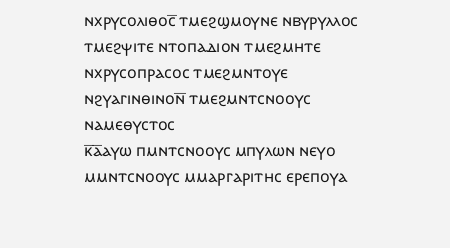ⲛⲭⲣⲩⲥⲟⲗⲓⲑⲟⲥ̅ ⲧⲙⲉϩϣⲙⲟⲩⲛⲉ ⲛⲃⲩⲣⲩⲗⲗⲟⲥ ⲧⲙⲉϩⲯⲓⲧⲉ ⲛⲧⲟⲡⲁⲇⲓⲟⲛ ⲧⲙⲉϩⲙⲏⲧⲉ ⲛⲭⲣⲩⲥⲟⲡⲣⲁⲥⲟⲥ ⲧⲙⲉϩⲙⲛⲧⲟⲩⲉ ⲛϩⲩⲁⲅⲓⲛⲑⲓⲛⲟⲛ̅ ⲧⲙⲉϩⲙⲛⲧⲥⲛⲟⲟⲩⲥ ⲛⲁⲙⲉⲑⲩⲥⲧⲟⲥ
ⲕ̅ⲁ̅ⲁⲩⲱ ⲡⲙⲛⲧⲥⲛⲟⲟⲩⲥ ⲙⲡⲩⲗⲱⲛ ⲛⲉⲩⲟ ⲙⲙⲛⲧⲥⲛⲟⲟⲩⲥ ⲙⲙⲁⲣⲅⲁⲣⲓⲧⲏⲥ ⲉⲣⲉⲡⲟⲩⲁ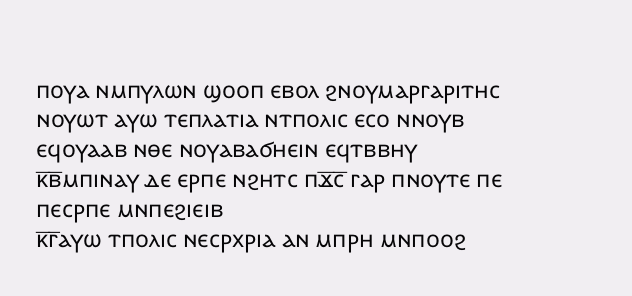ⲡⲟⲩⲁ ⲛⲙⲡⲩⲗⲱⲛ ϣⲟⲟⲡ ⲉⲃⲟⲗ ϩⲛⲟⲩⲙⲁⲣⲅⲁⲣⲓⲧⲏⲥ ⲛⲟⲩⲱⲧ ⲁⲩⲱ ⲧⲉⲡⲗⲁⲧⲓⲁ ⲛⲧⲡⲟⲗⲓⲥ ⲉⲥⲟ ⲛⲛⲟⲩⲃ ⲉϥⲟⲩⲁⲁⲃ ⲛⲑⲉ ⲛⲟⲩⲁⲃⲁϭⲏⲉⲓⲛ ⲉϥⲧⲃⲃⲏⲩ
ⲕ̅ⲃ̅ⲙⲡⲓⲛⲁⲩ ⲇⲉ ⲉⲣⲡⲉ ⲛϩⲏⲧⲥ ⲡϫ̅ⲥ̅ ⲅⲁⲣ ⲡⲛⲟⲩⲧⲉ ⲡⲉ ⲡⲉⲥⲣⲡⲉ ⲙⲛⲡⲉϩⲓⲉⲓⲃ
ⲕ̅ⲅ̅ⲁⲩⲱ ⲧⲡⲟⲗⲓⲥ ⲛⲉⲥⲣⲭⲣⲓⲁ ⲁⲛ ⲙⲡⲣⲏ ⲙⲛⲡⲟⲟϩ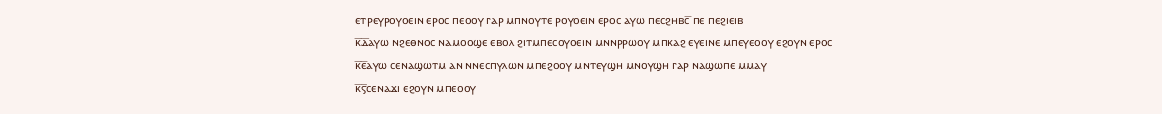ⲉⲧⲣⲉⲩⲣⲟⲩⲟⲉⲓⲛ ⲉⲣⲟⲥ ⲡⲉⲟⲟⲩ ⲅⲁⲣ ⲙⲡⲛⲟⲩⲧⲉ ⲣⲟⲩⲟⲉⲓⲛ ⲉⲣⲟⲥ ⲁⲩⲱ ⲡⲉⲥϩⲏⲃⲥ̅ ⲡⲉ ⲡⲉϩⲓⲉⲓⲃ
ⲕ̅ⲇ̅ⲁⲩⲱ ⲛϩⲉⲑⲛⲟⲥ ⲛⲁⲙⲟⲟϣⲉ ⲉⲃⲟⲗ ϩⲓⲧⲙⲡⲉⲥⲟⲩⲟⲉⲓⲛ ⲙⲛⲛⲣⲣⲱⲟⲩ ⲙⲡⲕⲁϩ ⲉⲩⲉⲓⲛⲉ ⲙⲡⲉⲩⲉⲟⲟⲩ ⲉϩⲟⲩⲛ ⲉⲣⲟⲥ
ⲕ̅ⲉ̅ⲁⲩⲱ ⲥⲉⲛⲁϣⲱⲧⲙ ⲁⲛ ⲛⲛⲉⲥⲡⲩⲗⲱⲛ ⲙⲡⲉϩⲟⲟⲩ ⲙⲛⲧⲉⲩϣⲏ ⲙⲛⲟⲩϣⲏ ⲅⲁⲣ ⲛⲁϣⲱⲡⲉ ⲙⲙⲁⲩ
ⲕ̅ⲋ̅ⲥⲉⲛⲁϫⲓ ⲉϩⲟⲩⲛ ⲙⲡⲉⲟⲟⲩ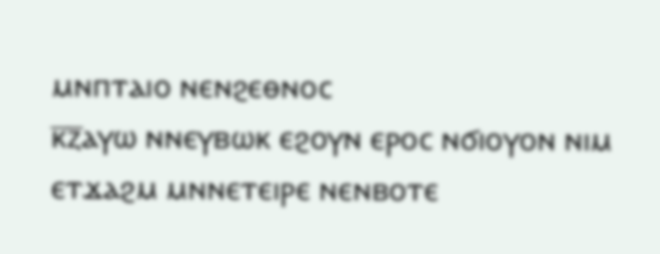ⲙⲛⲡⲧⲁⲓⲟ ⲛⲉⲛϩⲉⲑⲛⲟⲥ
ⲕ̅ⲍ̅ⲁⲩⲱ ⲛⲛⲉⲩⲃⲱⲕ ⲉϩⲟⲩⲛ ⲉⲣⲟⲥ ⲛϭⲓⲟⲩⲟⲛ ⲛⲓⲙ ⲉⲧϫⲁϩⲙ ⲙⲛⲛⲉⲧⲉⲓⲣⲉ ⲛⲉⲛⲃⲟⲧⲉ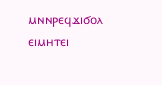ⲙⲛⲛⲣⲉϥϫⲓϭⲟⲗ ⲉⲓⲙⲏⲧⲉⲓ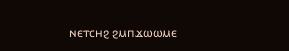ⲛⲉⲧⲥⲏϩ ϩⲙⲡϫⲱⲱⲙⲉ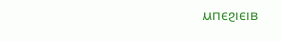ⲙⲡⲉϩⲓⲉⲓⲃ